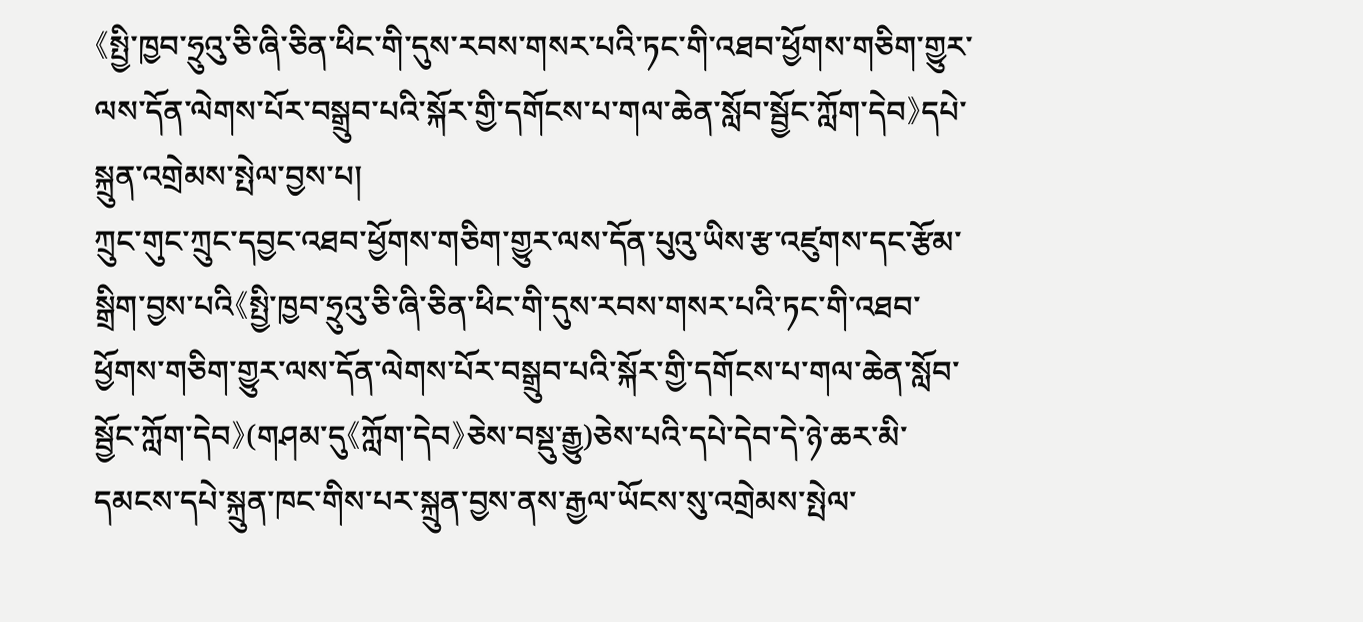《སྤྱི་ཁྱབ་ཧྲུའུ་ཅི་ཞི་ཅིན་ཕིང་གི་དུས་རབས་གསར་པའི་ཏང་གི་འཐབ་ཕྱོགས་གཅིག་གྱུར་ལས་དོན་ལེགས་པོར་བསྒྲུབ་པའི་སྐོར་གྱི་དགོངས་པ་གལ་ཆེན་སློབ་སྦྱོང་ཀློག་དེབ》དཔེ་སྐྲུན་འགྲེམས་སྤེལ་བྱས་པ།
ཀྲུང་གུང་ཀྲུང་དབྱང་འཐབ་ཕྱོགས་གཅིག་གྱུར་ལས་དོན་པུའུ་ཡིས་རྩ་འཛུགས་དང་རྩོམ་སྒྲིག་བྱས་པའི《སྤྱི་ཁྱབ་ཧྲུའུ་ཅི་ཞི་ཅིན་ཕིང་གི་དུས་རབས་གསར་པའི་ཏང་གི་འཐབ་ཕྱོགས་གཅིག་གྱུར་ལས་དོན་ལེགས་པོར་བསྒྲུབ་པའི་སྐོར་གྱི་དགོངས་པ་གལ་ཆེན་སློབ་སྦྱོང་ཀློག་དེབ》(གཤམ་དུ《ཀློག་དེབ》ཅེས་བསྡུ་རྒྱུ)ཅེས་པའི་དཔེ་དེབ་དེ་ཉེ་ཆར་མི་དམངས་དཔེ་སྐྲུན་ཁང་གིས་པར་སྐྲུན་བྱས་ནས་རྒྱལ་ཡོངས་སུ་འགྲེམས་སྤེལ་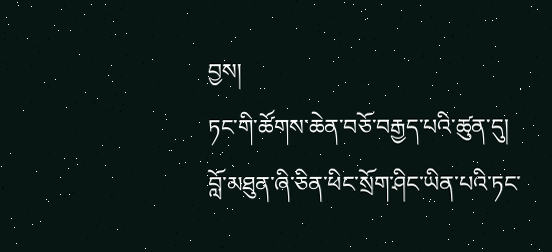བྱས།
ཏང་གི་ཚོགས་ཆེན་བཅོ་བརྒྱད་པའི་ཚུན་དུ། བློ་མཐུན་ཞི་ཅིན་ཕིང་སྲོག་ཤིང་ཡིན་པའི་ཏང་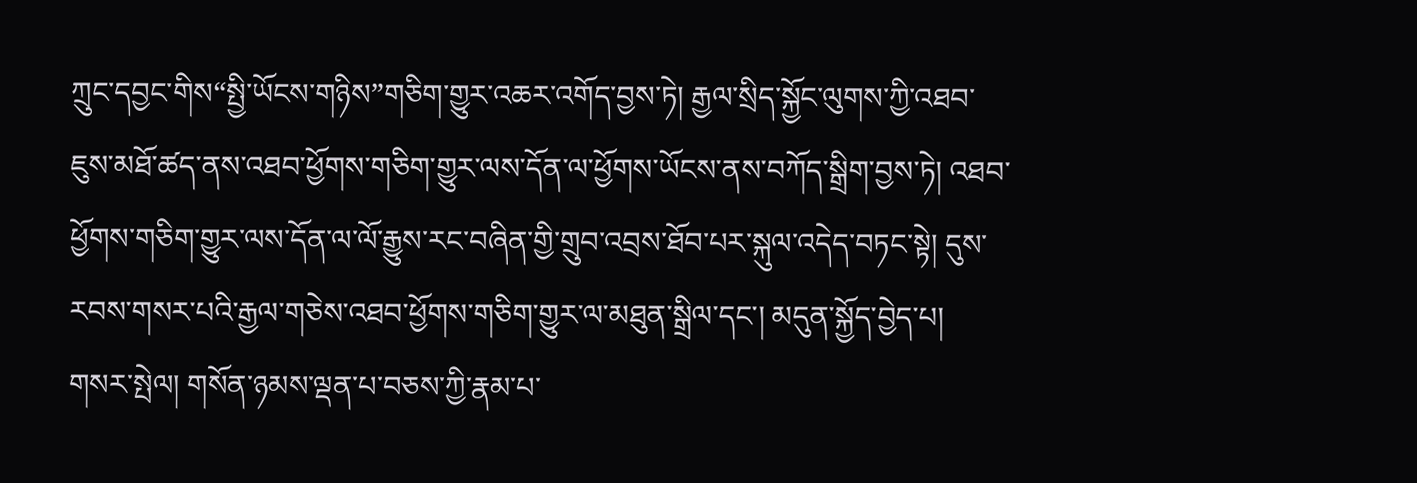ཀྲུང་དབྱང་གིས“སྤྱི་ཡོངས་གཉིས”གཅིག་གྱུར་འཆར་འགོད་བྱས་ཏེ། རྒྱལ་སྲིད་སྐྱོང་ལུགས་ཀྱི་འཐབ་ཇུས་མཐོ་ཚད་ནས་འཐབ་ཕྱོགས་གཅིག་གྱུར་ལས་དོན་ལ་ཕྱོགས་ཡོངས་ནས་བཀོད་སྒྲིག་བྱས་ཏེ། འཐབ་ཕྱོགས་གཅིག་གྱུར་ལས་དོན་ལ་ལོ་རྒྱུས་རང་བཞིན་གྱི་གྲུབ་འབྲས་ཐོབ་པར་སྐུལ་འདེད་བཏང་སྟེ། དུས་རབས་གསར་པའི་རྒྱལ་གཅེས་འཐབ་ཕྱོགས་གཅིག་གྱུར་ལ་མཐུན་སྒྲིལ་དང་། མདུན་སྐྱོད་བྱེད་པ། གསར་སྤེལ། གསོན་ཉམས་ལྡན་པ་བཅས་ཀྱི་རྣམ་པ་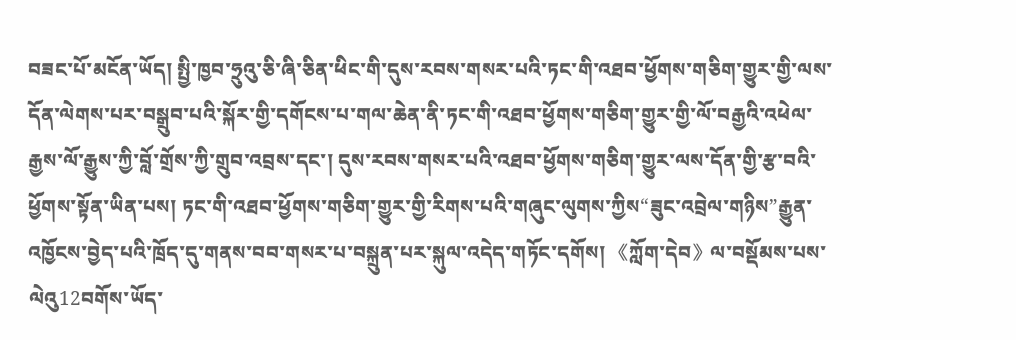བཟང་པོ་མངོན་ཡོད། སྤྱི་ཁྱབ་ཧྲུའུ་ཅི་ཞི་ཅིན་ཕིང་གི་དུས་རབས་གསར་པའི་ཏང་གི་འཐབ་ཕྱོགས་གཅིག་གྱུར་གྱི་ལས་དོན་ལེགས་པར་བསྒྲུབ་པའི་སྐོར་གྱི་དགོངས་པ་གལ་ཆེན་ནི་ཏང་གི་འཐབ་ཕྱོགས་གཅིག་གྱུར་གྱི་ལོ་བརྒྱའི་འཕེལ་རྒྱས་ལོ་རྒྱུས་ཀྱི་བློ་གྲོས་ཀྱི་གྲུབ་འབྲས་དང་། དུས་རབས་གསར་པའི་འཐབ་ཕྱོགས་གཅིག་གྱུར་ལས་དོན་གྱི་རྩ་བའི་ཕྱོགས་སྟོན་ཡིན་པས། ཏང་གི་འཐབ་ཕྱོགས་གཅིག་གྱུར་གྱི་རིགས་པའི་གཞུང་ལུགས་ཀྱིས“ཟུང་འབྲེལ་གཉིས”རྒྱུན་འཁྱོངས་བྱེད་པའི་ཁྲོད་དུ་གནས་བབ་གསར་པ་བསྐྲུན་པར་སྐུལ་འདེད་གཏོང་དགོས། 《ཀློག་དེབ》ལ་བསྡོམས་པས་ལེའུ12བགོས་ཡོད་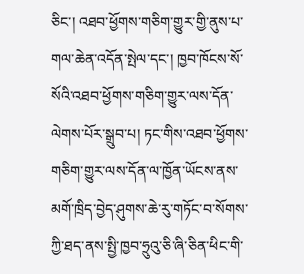ཅིང་། འཐབ་ཕྱོགས་གཅིག་གྱུར་གྱི་ནུས་པ་གལ་ཆེན་འདོན་སྤེལ་དང་། ཁྱབ་ཁོངས་སོ་སོའི་འཐབ་ཕྱོགས་གཅིག་གྱུར་ལས་དོན་ལེགས་པོར་སྒྲུབ་པ། ཏང་གིས་འཐབ་ཕྱོགས་གཅིག་གྱུར་ལས་དོན་ལ་ཁྱོན་ཡོངས་ནས་མགོ་ཁྲིད་བྱེད་ཤུགས་ཆེ་རུ་གཏོང་བ་སོགས་ཀྱི་ཐད་ནས་སྤྱི་ཁྱབ་ཧྲུའུ་ཅི་ཞི་ཅིན་ཕིང་གི་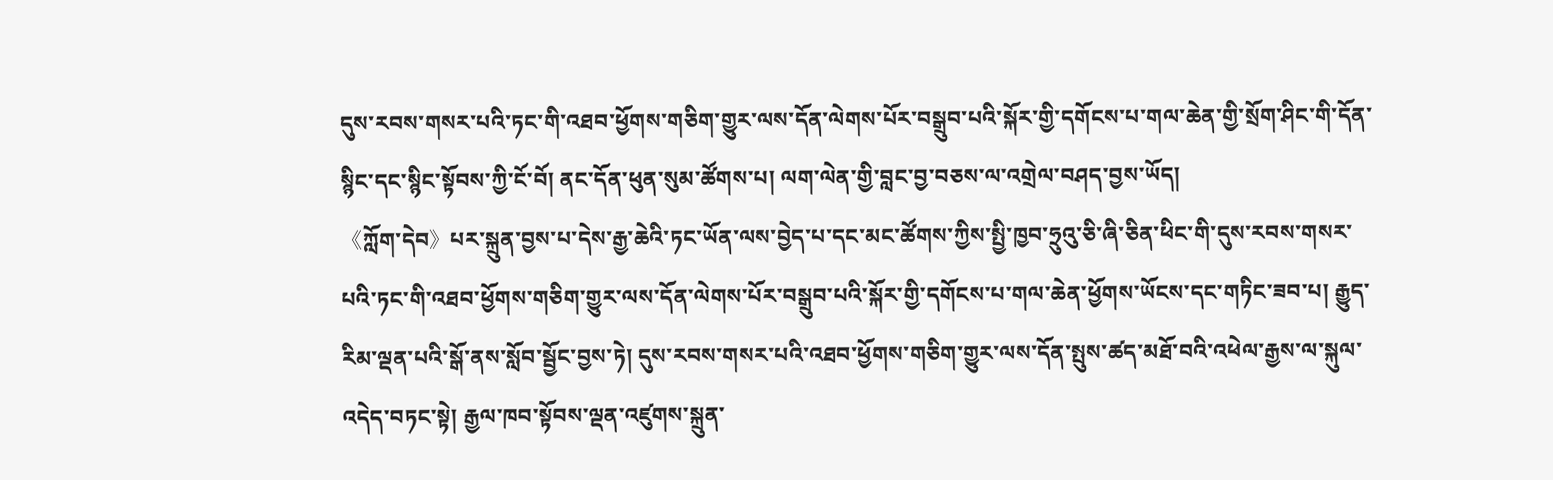དུས་རབས་གསར་པའི་ཏང་གི་འཐབ་ཕྱོགས་གཅིག་གྱུར་ལས་དོན་ལེགས་པོར་བསྒྲུབ་པའི་སྐོར་གྱི་དགོངས་པ་གལ་ཆེན་གྱི་སྲོག་ཤིང་གི་དོན་སྙིང་དང་སྙིང་སྟོབས་ཀྱི་ངོ་བོ། ནང་དོན་ཕུན་སུམ་ཚོགས་པ། ལག་ལེན་གྱི་བླང་བྱ་བཅས་ལ་འགྲེལ་བཤད་བྱས་ཡོད།
《ཀློག་དེབ》པར་སྐྲུན་བྱས་པ་དེས་རྒྱ་ཆེའི་ཏང་ཡོན་ལས་བྱེད་པ་དང་མང་ཚོགས་ཀྱིས་སྤྱི་ཁྱབ་ཧྲུའུ་ཅི་ཞི་ཅིན་ཕིང་གི་དུས་རབས་གསར་པའི་ཏང་གི་འཐབ་ཕྱོགས་གཅིག་གྱུར་ལས་དོན་ལེགས་པོར་བསྒྲུབ་པའི་སྐོར་གྱི་དགོངས་པ་གལ་ཆེན་ཕྱོགས་ཡོངས་དང་གཏིང་ཟབ་པ། རྒྱུད་རིམ་ལྡན་པའི་སྒོ་ནས་སློབ་སྦྱོང་བྱས་ཏེ། དུས་རབས་གསར་པའི་འཐབ་ཕྱོགས་གཅིག་གྱུར་ལས་དོན་སྤུས་ཚད་མཐོ་བའི་འཕེལ་རྒྱས་ལ་སྐུལ་འདེད་བཏང་སྟེ། རྒྱལ་ཁབ་སྟོབས་ལྡན་འཛུགས་སྐྲུན་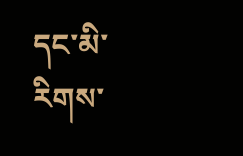དང་མི་རིགས་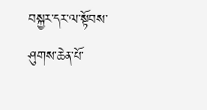བསྐྱར་དར་ལ་སྟོབས་ཤུགས་ཆེན་པོ་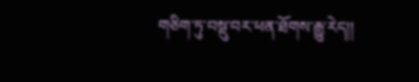གཅིག་ཏུ་བསྡུ་བར་ཕན་ཐོགས་རྒྱུ་རེད།།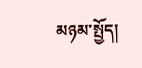མཉམ་སྤྱོད།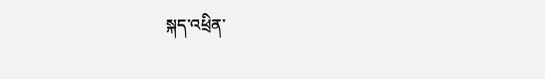སྐད་འཕྲིན་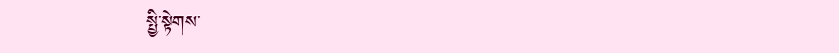སྤྱི་སྟེགས་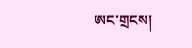ཨང་གྲངས།